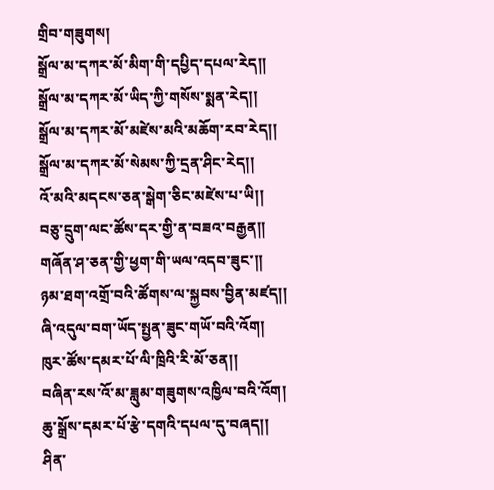གྲིབ་གཟུགས།
སྒྲོལ་མ་དཀར་མོ་མིག་གི་དཔྱིད་དཔལ་རེད།།
སྒྲོལ་མ་དཀར་མོ་ཡིད་ཀྱི་གསོས་སྨན་རེད།།
སྒྲོལ་མ་དཀར་མོ་མཛེས་མའི་མཆོག་རབ་རེད།།
སྒྲོལ་མ་དཀར་མོ་སེམས་ཀྱི་དྲན་ཤིང་རེད།།
འོ་མའི་མདངས་ཅན་སྒེག་ཅིང་མཛེས་པ་ཡི།།
བཅུ་དྲུག་ལང་ཚོས་དར་གྱི་ན་བཟའ་བརྒྱན།།
གཞོན་ཤ་ཅན་གྱི་ཕྱག་གི་ཡལ་འདབ་ཟུང་།།
ཉམ་ཐག་འགྲོ་བའི་ཚོགས་ལ་སྐྱབས་བྱིན་མཛད།།
ཞི་འདུལ་བག་ཡོད་སྤྱན་ཟུང་གཡོ་བའི་འོག།
ཁུར་ཚོས་དམར་པོ་ལི་ཁྲིའི་རི་མོ་ཅན།།
བཞིན་རས་འོ་མ་ཟླུམ་གཟུགས་འཁྱིལ་བའི་འོག།
ཆུ་སྒྲོས་དམར་པོ་རྩེ་དགའི་དཔལ་དུ་བཞད།།
ཤིན་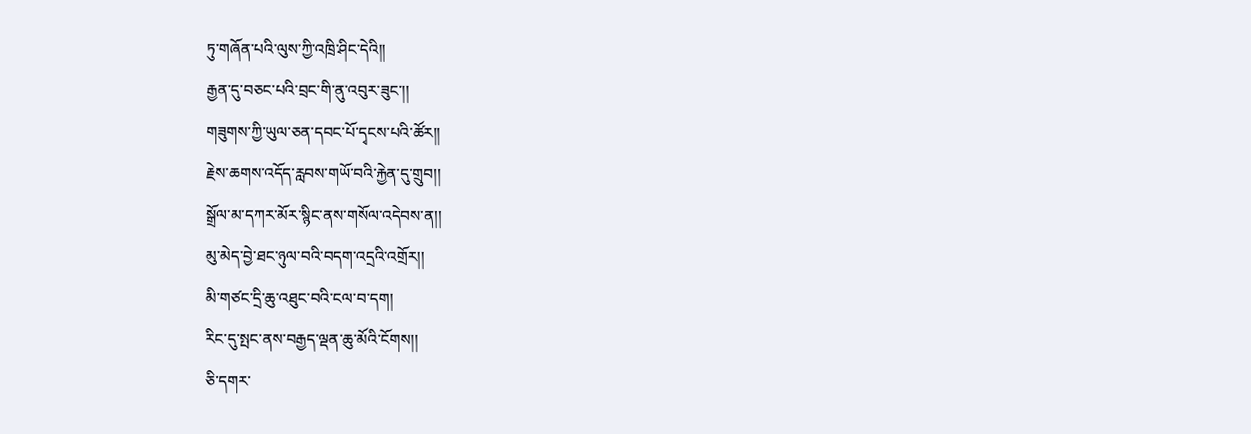ཏུ་གཞོན་པའི་ལུས་ཀྱི་འཁྲི་ཤིང་དེའི།།
རྒྱན་དུ་བཅང་པའི་བྲང་གི་ནུ་འབུར་ཟུང་།།
གཟུགས་ཀྱི་ཡུལ་ཅན་དབང་པོ་དྭངས་པའི་ཚོར།།
རྗེས་ཆགས་འདོད་རླབས་གཡོ་བའི་རྐྱེན་དུ་གྲུབ།།
སྒྲོལ་མ་དཀར་མོར་སྙིང་ནས་གསོལ་འདེབས་ན།།
མུ་མེད་བྱེ་ཐང་ཉུལ་བའི་བདག་འདྲའི་འགྲོར།།
མི་གཙང་དྲི་ཆུ་འཐུང་བའི་ངལ་བ་དག།
རིང་དུ་སྤང་ནས་བརྒྱད་ལྡན་ཆུ་མོའི་ངོགས།།
ཅི་དགར་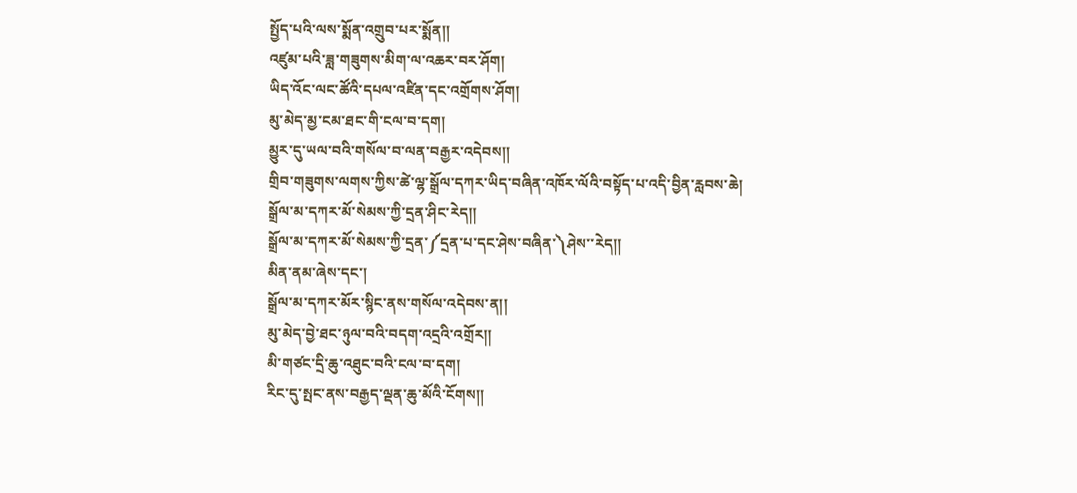སྤྱོད་པའི་ལས་སྨོན་འགྲུབ་པར་སྨོན།།
འཛུམ་པའི་ཟླ་གཟུགས་མིག་ལ་འཆར་བར་ཤོག།
ཡིད་འོང་ལང་ཚོའི་དཔལ་འཛིན་དང་འགྲོགས་ཤོག།
མུ་མེད་མྱ་ངམ་ཐང་གི་ངལ་བ་དག།
མྱུར་དུ་ཡལ་བའི་གསོལ་བ་ལན་བརྒྱར་འདེབས།།
གྲིབ་གཟུགས་ལགས་ཀྱིས་ཚེ་ལྷ་སྒྲོལ་དཀར་ཡིད་བཞིན་འཁོར་ལོའི་བསྟོད་པ་འདི་བྱིན་རླབས་ཆེ།
སྒྲོལ་མ་དཀར་མོ་སེམས་ཀྱི་དྲན་ཤིང་རེད།།
སྒྲོལ་མ་དཀར་མོ་སེམས་ཀྱི་དྲན་༼དྲན་པ་དང་ཤེས་བཞིན་༽ཤེས་་རེད།།
མིན་ནམ་ཞེས་དང་།
སྒྲོལ་མ་དཀར་མོར་སྙིང་ནས་གསོལ་འདེབས་ན།།
མུ་མེད་བྱེ་ཐང་ཉུལ་བའི་བདག་འདྲའི་འགྲོར།།
མི་གཙང་དྲི་ཆུ་འཐུང་བའི་ངལ་བ་དག།
རིང་དུ་སྤང་ནས་བརྒྱད་ལྡན་ཆུ་མོའི་ངོགས།།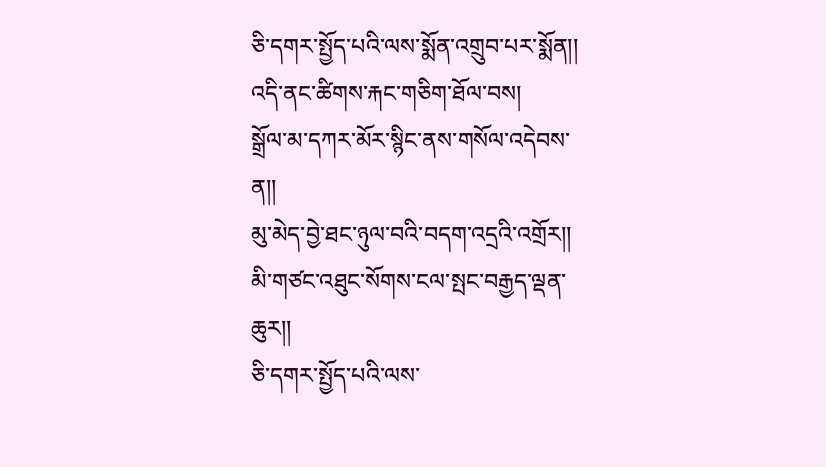ཅི་དགར་སྤྱོད་པའི་ལས་སྨོན་འགྲུབ་པར་སྨོན།།
འདི་ནང་ཚིགས་རྐང་གཅིག་ཐོལ་བས།
སྒྲོལ་མ་དཀར་མོར་སྙིང་ནས་གསོལ་འདེབས་ན།།
མུ་མེད་བྱེ་ཐང་ཉུལ་བའི་བདག་འདྲའི་འགྲོར།།
མི་གཙང་འཐུང་སོགས་ངལ་སྤང་བརྒྱད་ལྡན་ཆུར།།
ཅི་དགར་སྤྱོད་པའི་ལས་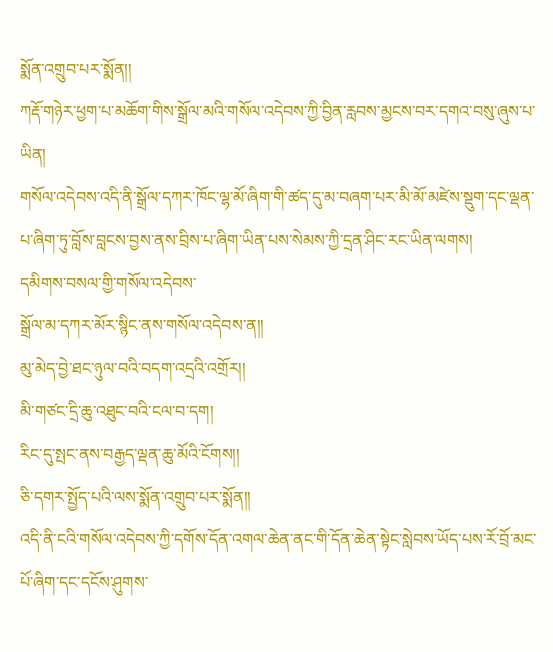སྨོན་འགྲུབ་པར་སྨོན།།
ཀརྡོ་གཉེར་ཕྱག་པ་མཆོག་གིས་སྒྲོལ་མའི་གསོལ་འདེབས་ཀྱི་བྱིན་རླབས་མྱངས་བར་དགའ་བསུ་ཞུས་པ་ཡིན།
གསོལ་འདེབས་འདི་ནི་སྒྲོལ་དཀར་ཁོང་ལྷ་མོ་ཞིག་གི་ཚད་དུ་མ་བཞག་པར་མི་མོ་མཛེས་སྡུག་དང་ལྡན་པ་ཞིག་ཏུ་བློས་བླངས་བྱས་ནས་བྲིས་པ་ཞིག་ཡིན་པས་སེམས་ཀྱི་དྲན་ཤིང་རང་ཡིན་ལགས།
དམིགས་བསལ་གྱི་གསོལ་འདེབས་
སྒྲོལ་མ་དཀར་མོར་སྙིང་ནས་གསོལ་འདེབས་ན།།
མུ་མེད་བྱེ་ཐང་ཉུལ་བའི་བདག་འདྲའི་འགྲོར།།
མི་གཙང་དྲི་ཆུ་འཐུང་བའི་ངལ་བ་དག།
རིང་དུ་སྤང་ནས་བརྒྱད་ལྡན་ཆུ་མོའི་ངོགས།།
ཅི་དགར་སྤྱོད་པའི་ལས་སྨོན་འགྲུབ་པར་སྨོན།།
འདི་ནི་ངའི་གསོལ་འདེབས་ཀྱི་དགོས་དོན་འགལ་ཆེན་ནང་གི་དོན་ཆེན་སྟེང་སླེབས་ཡོད་པས་རོ་བྲོ་མང་པོ་ཞིག་དང་དངོས་ཤུགས་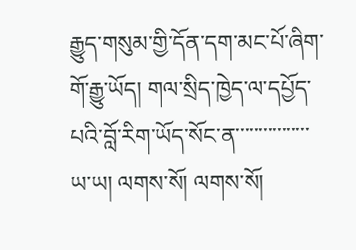རྒྱུད་གསུམ་གྱི་དོན་དག་མང་པོ་ཞིག་གོ་རྒྱུ་ཡོད། གལ་སྲིད་ཁྱེད་ལ་དཔྱོད་པའི་བློ་རིག་ཡོད་སོང་ན་་་་་་་་་་་་་་་་
ཡ་ཡ། ལགས་སོ། ལགས་སོ།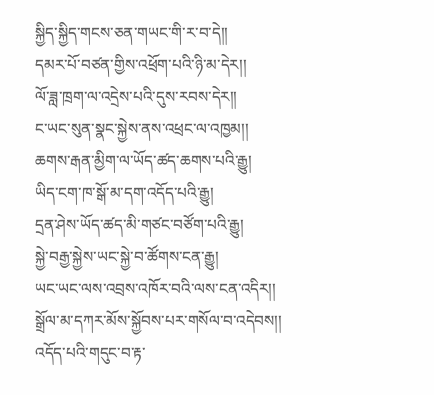སྐྱིད་སྐྱིད་གངས་ཅན་གཡང་གི་ར་བ་དེ།།
དམར་པོ་བཙན་གྱིས་འཕྲོག་པའི་ཉི་མ་དེར།།
ལོ་ཟླ་ཁྲག་ལ་འདྲེས་པའི་དུས་རབས་དེར།།
ང་ཡང་སུན་སྣང་སྐྱེས་ནས་འཕྲང་ལ་འཁྱམ།།
ཆགས་རྒན་མྱིག་ལ་ཡོད་ཚད་ཆགས་པའི་རྒྱུ།
ཡིད་ངག་ཁ་སྒོ་མ་དག་འདོད་པའི་རྒྱུ།
དྲན་ཤེས་ཡོད་ཚད་མི་གཙང་བཙོག་པའི་རྒྱུ།
སྐྱེ་བརྒྱ་སྐྱེས་ཡང་སྐྱེ་བ་ཚོགས་ངན་རྒྱུ།
ཡང་ཡང་ལས་འབྲས་འཁོར་བའི་ལས་ངན་འདིར།།
སྒྲོལ་མ་དཀར་མོས་སྐྱོབས་པར་གསོལ་བ་འདེབས།།
འདོད་པའི་གདུང་བ་རྟ་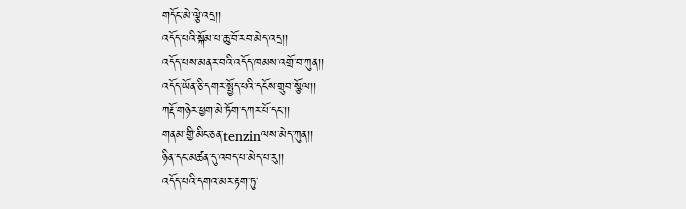གདོང་མེ་ལྕེ་འདྲ།།
འདོད་པའི་སྐོམ་པ་ཆུ་བོ་རབ་མེད་འདྲ།།
འདོད་པས་མནར་བའི་འདོད་ཁམས་འགྲོ་བ་ཀུན།།
འདོད་ཡོན་ཅི་དགར་སྤྱོད་པའི་དངོས་གྲུབ་སྩོལ།།
ཀརྡོ་གཉེར་ཕྱག་མེ་ཏོག་དཀར་པོ་དང་།།
གནམ་གྱི་མིང་ཅན་tenzinལས་མེད་ཀུན།།
ཉིན་དང་མཚན་དུ་འབད་པ་མེད་པ་རུ།།
འདོད་པའི་དགའ་མར་རྟག་ཏུ་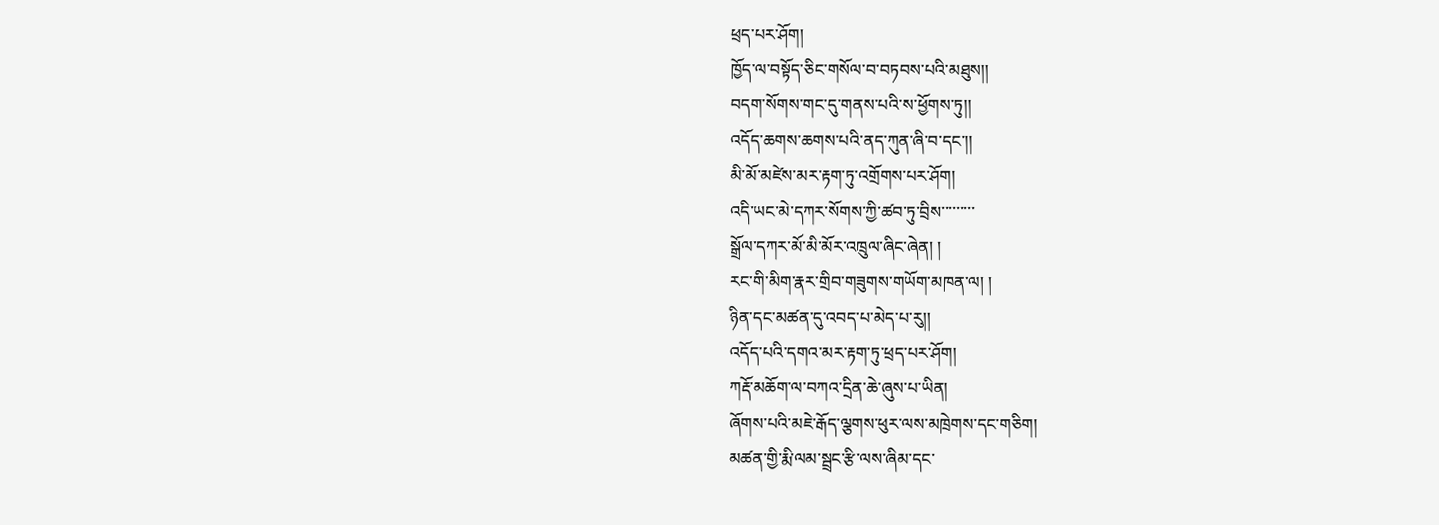ཕྲད་པར་ཤོག།
ཁྱོད་ལ་བསྟོད་ཅིང་གསོལ་བ་བཏབས་པའི་མཐུས།།
བདག་སོགས་གང་དུ་གནས་པའི་ས་ཕྱོགས་ཏུ།།
འདོད་ཆགས་ཆགས་པའི་ནད་ཀུན་ཞི་བ་དང་།།
མི་མོ་མཛེས་མར་རྟག་ཏུ་འགྲོགས་པར་ཤོག།
འདི་ཡང་མེ་དཀར་སོགས་ཀྱི་ཚབ་ཏུ་བྲིས་་་་་་་་་
སྒྲོལ་དཀར་མོ་མི་མོར་འཁྲུལ་ཞིང་ཞེན། །
རང་གི་མིག་རྣར་གྲིབ་གཟུགས་གཡོག་མཁན་ལ། །
ཉིན་དང་མཚན་དུ་འབད་པ་མེད་པ་རུ།།
འདོད་པའི་དགའ་མར་རྟག་ཏུ་ཕྲད་པར་ཤོག།
ཀརྡོ་མཆོག་ལ་བཀའ་དྲིན་ཆེ་ཞུས་པ་ཡིན།
ཞོགས་པའི་མཇེ་རྒོད་ལྕགས་ཕུར་ལས་མཁྲེགས་དང་གཅིག།
མཚན་གྱི་རྨི་ལམ་སྦྲང་རྩི་ལས་ཞིམ་དང་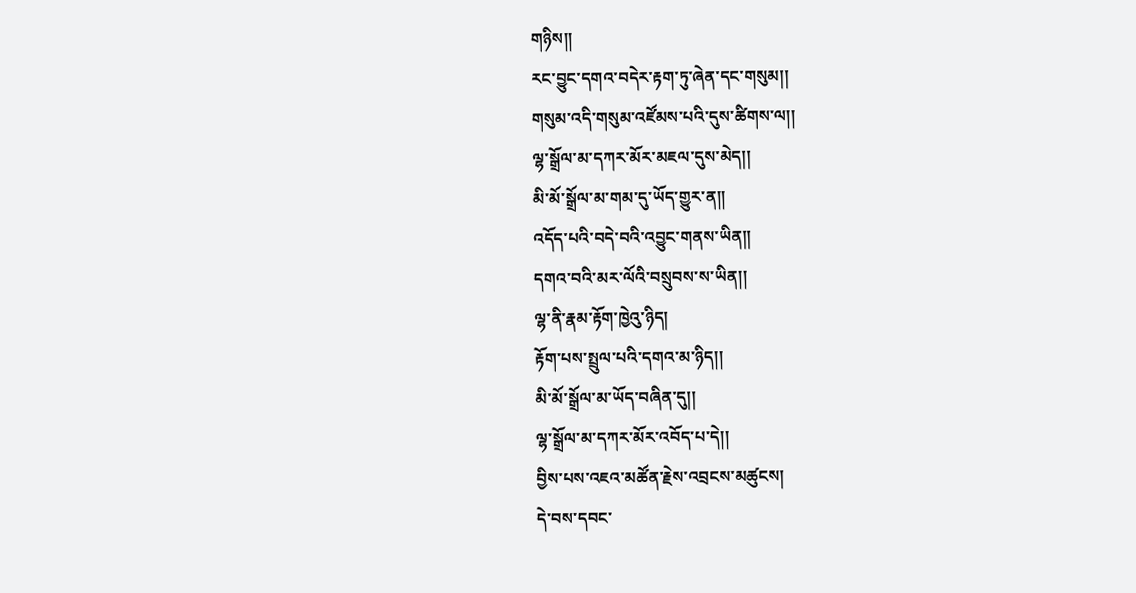གཉིས།།
རང་བྱུང་དགའ་བདེར་རྟག་ཏུ་ཞེན་དང་གསུམ།།
གསུམ་འདི་གསུམ་འཛོམས་པའི་དུས་ཚིགས་ལ།།
ལྷ་སྒྲོལ་མ་དཀར་མོར་མཇལ་དུས་མེད།།
མི་མོ་སྒྲོལ་མ་གམ་དུ་ཡོད་གྱུར་ན།།
འདོད་པའི་བདེ་བའི་འབྱུང་གནས་ཡིན།།
དགའ་བའི་མར་ལོའི་བསྲུབས་ས་ཡིན།།
ལྷ་ནི་རྣམ་རྟོག་ཁྱེའུ་ཉིད།
རྟོག་པས་སྤྲུལ་པའི་དགའ་མ་ཉིད།།
མི་མོ་སྒྲོལ་མ་ཡོད་བཞིན་དུ།།
ལྷ་སྒྲོལ་མ་དཀར་མོར་འབོད་པ་དེ།།
བྱིས་པས་འཇའ་མཚོན་རྗེས་འབྲངས་མཚུངས།
དེ་བས་དབང་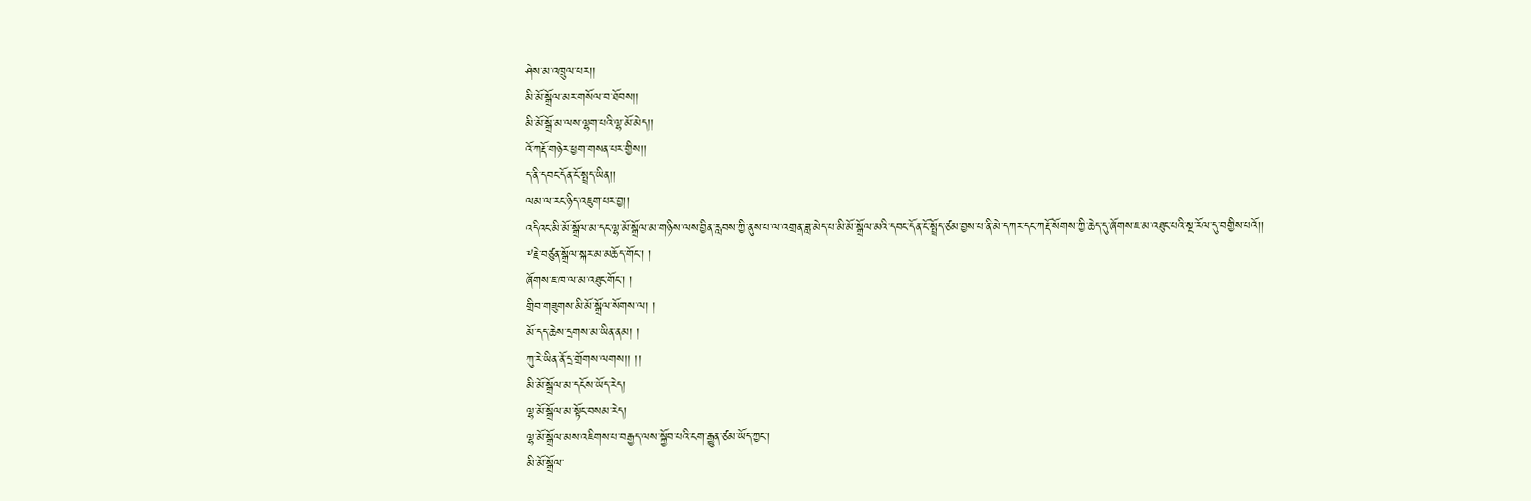ཤེས་མ་འཁྲུལ་པར།།
མི་མོ་སྒྲོལ་མར་གསོལ་བ་ཐོབས།།
མི་མོ་སྒྲོ་མ་ལས་ལྷག་པའི་ལྷ་མོ་མེད།།
འོ་ཀརྡོ་གཉེར་ཕྱག་གསན་པར་གྱིས།།
ད་ནི་དབང་དོན་ངོ་སྤྲད་ཡིན།།
ལམ་ལ་རང་ཉིད་འཇུག་པར་བྱ།།
འདིའང་མི་མོ་སྒྲོལ་མ་དང་ལྷ་མོ་སྒྲོལ་མ་གཉིས་ལས་བྱིན་རླབས་ཀྱི་ནུས་པ་ལ་འགྲན་ཟླ་མེད་པ་མི་མོ་སྒྲོལ་མའི་དབང་དོན་ངོ་སྤྲོད་ཙམ་བྱས་པ་ནི་མེ་དཀར་དང་ཀརྡོ་སོགས་ཀྱི་ཆེད་དུ་ཞོགས་ཇ་མ་འཐུང་པའི་སྔ་རོལ་དུ་བགྱིས་པའོ།།
༸རྗེ་བཙུན་སྒྲོལ་སྐར་མ་མཆོད་གོང་། །
ཞོགས་ཇ་ཁ་ལ་མ་འཐུང་གོང་། །
གྲིབ་གཟུགས་མི་མོ་སྒྲོལ་སོགས་ལ། །
མོ་དད་ཆེས་དྲགས་མ་ཡིན་ནམ། །
ཀུ་རེ་ཡིན་ནོ་དྲ་གྲོགས་ལགས།། །།
མི་མོ་སྒྲོལ་མ་དངོས་ཡོད་རེད།
ལྷ་མོ་སྒྲོལ་མ་སྟོང་བསམ་རེད།
ལྷ་མོ་སྒྲོལ་མས་འཇིགས་པ་བརྒྱད་ལས་སྐྱོབ་པའི་ངག་རྒྱུན་ཙམ་ཡོད་ཀྱང་།
མི་མོ་སྒྲོལ་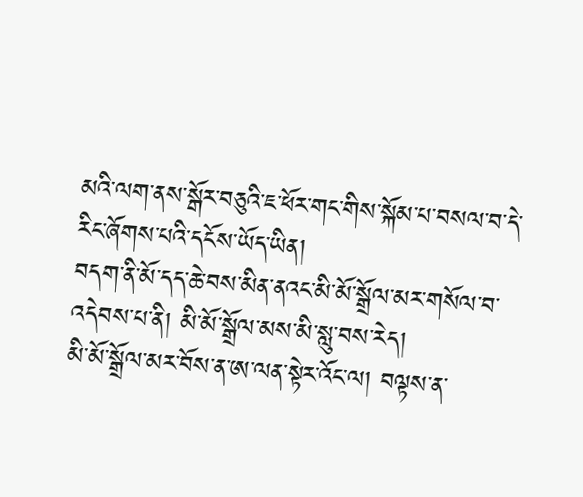མའི་ལག་ནས་སྒོར་བཅུའི་ཇ་ཕོར་གང་གིས་སྐོམ་པ་བསལ་བ་དེ་རིང་ཞོགས་པའི་དངོས་ཡོད་ཡིན།
བདག་ནི་མོ་དད་ཆེ་བས་མིན་ནའང་མི་མོ་སྒྲོལ་མར་གསོལ་བ་འདེབས་པ་ནི། མི་མོ་སྒྲོལ་མས་མི་སླུ་བས་རེད།
མི་མོ་སྒྲོལ་མར་བོས་ན་ཨ་ལན་སྟེར་འོང་ལ། བལྟས་ན་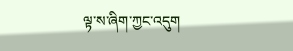ལྟ་ས་ཞིག་ཀྱང་འདུག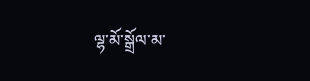ལྷ་མོ་སྒྲོལ་མ་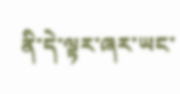ནི་དེ་ལྟར་ཞར་ཡང་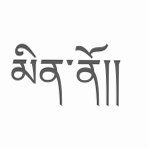མིན་ནོ།།